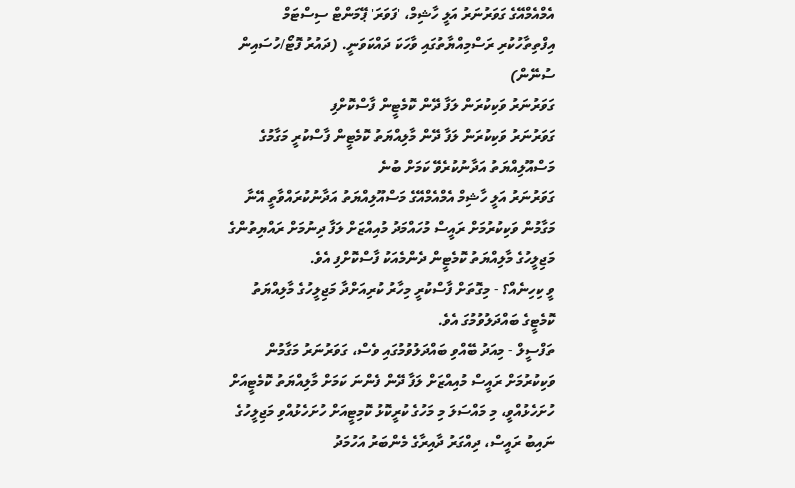އެމްއެމްއޭގެ ގަވަރުނަރު އަލީ ހާޝިމް، 'ފަވަރަ' ޕޭމަންޓް ސިސްޓަމް އިފްތިތާހުކުރި ރަސްމިއްޔާތުގައި ވާހަކަ ދައްކަވަނީ. (ދައުރު ފޮޓޯ/ހުސައިން ސުނޭން)
ގަވަރުނަރު ވަކިކުރަން ލަފާ ދޭން ކޮމެޓީން ފާސްކޮށްފި
ގަވަރުނަރު ވަކިކުރަން ލަފާ ދޭން މާލިއްޔަތު ކޮމެޓީން ފާސްކުރީ މަގާމުގެ މަސްއޫލިއްޔަތު އަދާނުކުރެވޭ ކަމަށް ބުނެ
ގަވަރުނަރު އަލީ ހާޝިމް އެމްއެމްއޭގެ މަސްއޫލިއްޔަތު އަދާނުކުރައްވާތީ އޭނާ މަގާމުން ވަކިކުރުމަށް ރައީސް މުހައްމަދު މުއިއްޒަށް ލަފާ ދިނުމަށް ރައްޔިތުންގެ މަޖިލީހުގެ މާލިއްޔަތު ކޮމެޓީން ދެންމެއަކު ފާސްކޮށްފި އެވެ.
ވީ ކިހިނެއް؟ - މިގޮތަށް ފާސްކުރީ މިހާރު ކުރިއަށްދާ މަޖިލީހުގެ މާލިއްޔަތު ކޮމެޓީގެ ބައްދަލުވުމުގަ އެވެ.
ތަފްސީލް - މިއަދު ބޭއްވި ބައްދަލުވުމުގައި ވެސް، ގަވަރުނަރު މަގާމުން ވަކިކުރުމަށް ރައީސް މުއިއްޒަށް ލަފާ ދޭން ފެންނަ ކަމަށް މާލިއްޔަތު ކޮމެޓީއަށް ހުށަހެޅުއްވީ، މި މައްސަލަ މި މަހުގެ ކުރީކޮޅު ކޮމިޓީއަށް ހުށަހެޅުއްވި މަޖިލީހުގެ ނައިބު ރައީސް، ދިއްގަރު ދާއިރާގެ މެންބަރު އަހުމަދު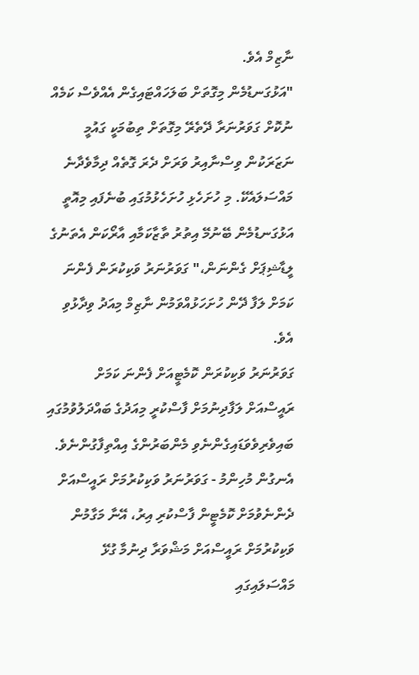ނާޒިމް އެވެ.
"އަޅުގަނޑުމެން މިގޮތަށް ބަލަހައްޓައިގެން އެއްވެސް ކަމެއް ނުކޮށް ގަވަރުނަރާ ދޭތެރޭ މިގޮތަށް ތިބުމަކީ ގައުމީ ނަޒަރަކުން ވިސްނާއިރު ވަރަށް ދެރަ ގޮތެއް ދިމާވެދާނެ މައްސަލައެކޭ. މި ހުށަހެޅި ހުށަހެޅުމުގައި ބުނެފައި މިއޮތީ އަޅުގަނޑުމެން ބޭނުމޭ އިތުރު ތާޒާކަމާއި އާރޯކަން އެތަނުގެ ލީޑާޝިޕަށް ގެންނަން،" ގަވަރުނަރު ވަކިކުރަން ފެންނަ ކަމަށް ލަފާ ދޭން ހުށަހަޅުއްވަމުން ނާޒިމް މިއަދު ވިދާޅުވި އެވެ.
ގަވަރުނަރު ވަކިކުރަން ކޮމެޓީއަށް ފެންނަ ކަމަށް ރައީސްއަށް ލަފާދިނުމަށް ފާސްކުރީ މިއަދުގެ ބައްދަލުވުމުގައި ބައިވެރިވެވަޑައިގެންނެވި މެންބަރުންގެ އިއްތިފާގުންނެވެ.
އެނގުން މުހިންމު - ގަވަރުނަރު ވަކިކުރުމަށް ރައީސްއަށް ދެންނެވުމަށް ކޮމެޓީން ފާސްކުރި އިރު، އޭނާ މަގާމުން ވަކިކުރުމަށް ރައީސްއަށް މަޝްވަރާ ދިނުމާ ގުޅޭ މައްސަލައިގައި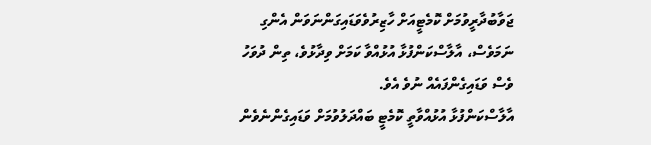ޖަވާބުދާރީވުމަށް ކޮމެޓީއަށް ހާޒިރުވެވަޑައިގަންނަވަން އެންގި ނަމަވެސް، އާލާސްކަންފުޅާ އުޅުއްވާ ކަމަށް ވިދާޅުވެ، ތިން ދުވަހު ވެސް ވަޑައިގެންފައެއް ނުވެ އެވެ.
އާލާސްކަންފުޅާ އުޅުއްވާތީ ކޮމެޓީ ބައްދަލުވުމަށް ވަޑައިގެންނެވެން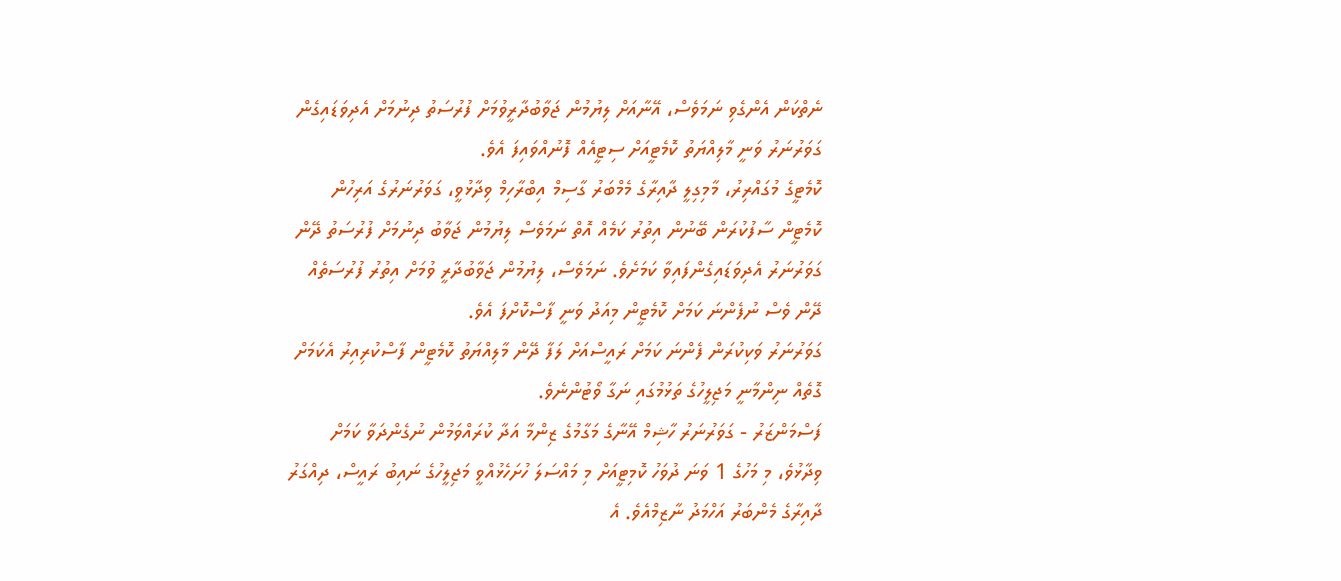ނެތްކަން އެންގެވި ނަމަވެސް، އޭނާއަށް ލިޔުމުން ޖަވާބުދާރީވުމަށް ފުރުސަތު ދިނުމަށް އެދިވަޑައިގެން ގަވަރުނަރު ވަނީ މާލިއްޔަތު ކޮމެޓީއަށް ސިޓީއެއް ފޮނުއްވައިފަ އެވެ.
ކޮމެޓީގެ މުގައްރިރު، މާމިގިލީ ދާއިރާގެ މެމްބަރު ގާސިމް އިބްރާހިމް ވިދާޅުވީ، ގަވަރުނަރުގެ އަރިހުން ކޮމެޓީން ސާފުކުރަން ބޭނުން އިތުރު ކަމެއް އޮތް ނަމަވެސް ލިޔުމުން ޖަވާބު ދިނުމަށް ފުރުސަތު ދޭން ގަވަރުނަރު އެދިވަޑައިގެންފައިވާ ކަމަށެވެ. ނަމަވެސް، ލިޔުމުން ޖަވާބުދާރީ ވުމަށް އިތުރު ފުރުސަތެއް ދޭން ވެސް ނުފެންނަ ކަމަށް ކޮމެޓީން މިއަދު ވަނީ ފާސްކޮށްފަ އެވެ.
ގަވަރުނަރު ވަކިކުރަން ފެންނަ ކަމަށް ރައީސްއަށް ލަފާ ދޭން މާލިއްޔަތު ކޮމެޓީން ފާސްކުރިއިރު އެކަމަށް ގޮތެއް ނިންމާނީ މަޖިލީހުގެ ތަޅުމުގައި ނަގާ ވޯޓުންނެވެ.
ފަސްމަންޒަރު - ގަވަރުނަރު ހާޝިމް އޭނާގެ މަގާމުގެ ޒިންމާ އަދާ ކުރައްވަމުން ނުގެންދަވާ ކަމަށް ވިދާޅުވެ، މި މަހުގެ 1 ވަނަ ދުވަހު ކޮމިޓީއަށް މި މައްސަލަ ހުށަހެޅުއްވީ މަޖިލީހުގެ ނައިބު ރައީސް، ދިއްގަރު ދާއިރާގެ މެންބަރު އަހްމަދު ނާޒިމްއެވެ. އެ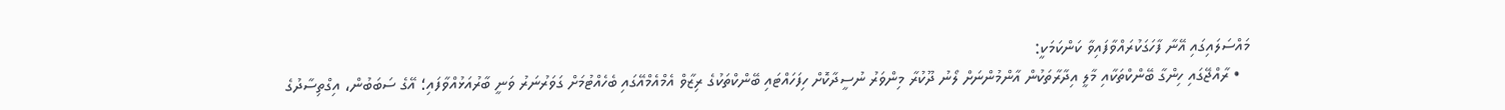މައްސަލައިގައި އޭނާ ފާހަގަކުރައްވާފައިވާ ކަންކަމަކީ:
  • ރާއްޖޭގައި ހިންގާ ބޭންކްތަކާއި މާލީ އިދާރާތަކުން އާންމުންނަށް ލޯނު ދޫކުރާ މިންވަރު ނުސީދާކޮށް ހިފަހައްޓައި ބޭންކްތަކުގެ ރިޒާވް އެމްއެމްއޭގައި ބެހެއްޓުމަށް ގަވަރުނަރު ވަނީ ބާރުއަޅުއްވާފައި؛ އޭގެ ސަބަބުން، އިގްތިސާދުގެ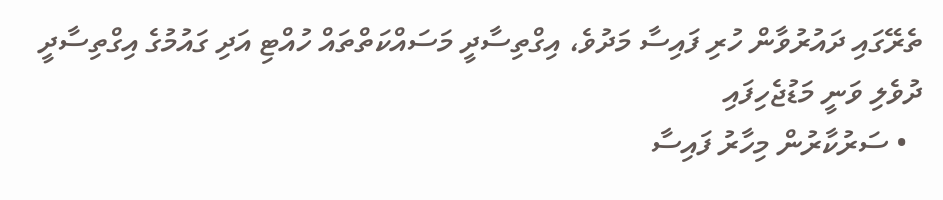ތެރޭގައި ދައުރުވާން ހުރި ފައިސާ މަދުވެ، އިގްތިސާދީ މަސައްކަތްތައް ހުއްޓި އަދި ގައުމުގެ އިގްތިސާދީ ދުވެލި ވަނީ މަޑުޖެހިފައި
  • ސަރުކާރުން މިހާރު ފައިސާ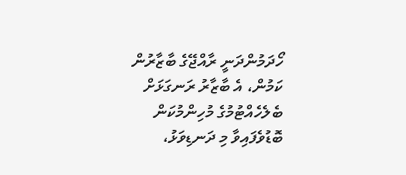ހޯދަމުންދަނީ ރާއްޖޭގެ ބާޒާރުން ކަމުން، އެ ބާޒާރު ރަނގަޅަށް ބެލެހެއްޓުމުގެ މުހިންމުކަން ބޮޑުވެފައިވާ މި ދަނޑިވަޅު،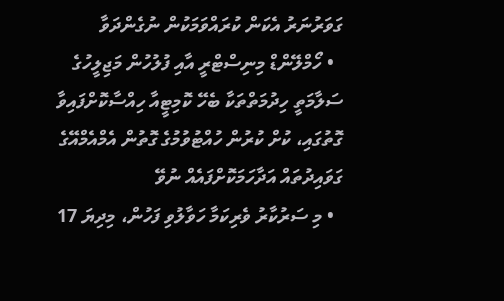ގަވަރުނަރު އެކަން ކުރައްވަމަކުން ނުގެންދަވާ
  • ހޯމްލޭންޑް މިނިސްޓްރީ އާއި ފުލުހުން މަޖިލީހުގެ ސަލާމަތީ ހިދުމަތްތަކާ ބެހޭ ކޮމިޓީއާ ހިއްސާކޮށްފައިވާ ގޮތުގައި، ކުށް ކުރުން ހުއްޓުވުމުގެ ގޮތުން އެމްއެމްއޭގެ ގަވައިދުތައް އަދާހަމަކޮށްފައެއް ނުވޭ
  • މި ސަރުކާރު ވެރިކަމާ ހަވާލުވި ފަހުން، މިދިޔަ 17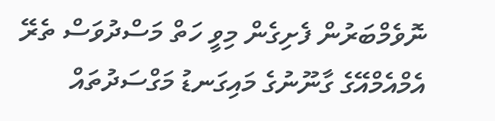ނޮވެމްބަރުން ފެށިގެން މިވީ ހަތް މަސްދުވަސް ތެރޭ އެމްއެމްއޭގެ ގާނޫނުގެ މައިގަނޑު މަގްސަދުތައް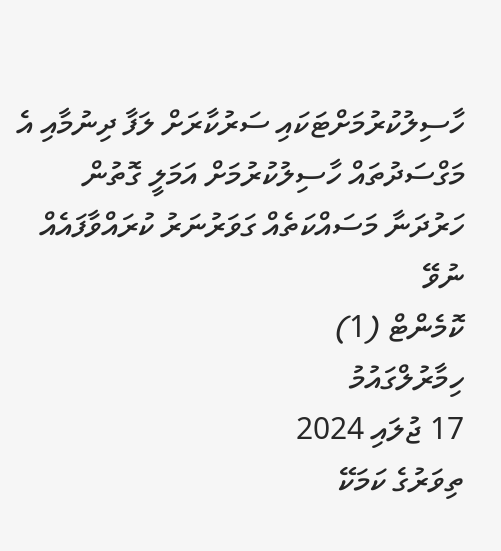ހާސިލުކުރުމަށްޓަކައި ސަރުކާރަށް ލަފާ ދިނުމާއި އެ މަގްސަދުތައް ހާސިލުކުރުމަށް އަމަލީ ގޮތުން ހަރުދަނާ މަސައްކަތެއް ގަވަރުނަރު ކުރައްވާފައެއް ނުވޭ
ކޮމެންޓް (1)
ހިމާރުލްގައުމު
17 ޖުލައި 2024
ތިވަރުގެ ކަމަކޭ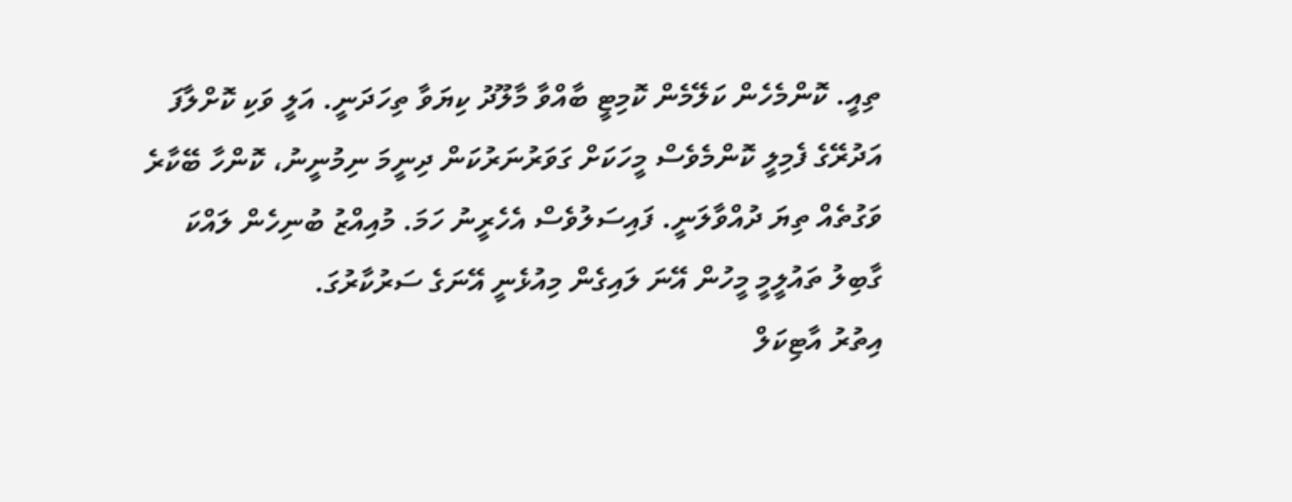ތިއީ. ކޮންމެހެން ކަލޭމެން ކޮމިޓީ ބާއްވާ މާލޫދު ކިޔަވާ ތިހަދަނީ. އަލީ ވަކި ކޮށްލާފަ އަދުރޭގެ ފެމިލީ ކޮންމެވެސް މީހަކަށް ގަވަރުނަރުކަން ދިނީމަ ނިމުނީނު، ކޮންހާ ބޭކާރެ ވަގުތެއް ތިޔަ ދުއްވާލަނީ. ފައިސަލުވެސް އެހެރީނު ހަމަ. މުއިއްޒު ބުނިހެން ލައްކަ ގާބިލު ތައުލީމީ މީހުން އޭނަ ލައިގެން މިއުޅެނީ އޭނަގެ ސަރުކާރުގަ.
އިތުރު އާޓިކަލް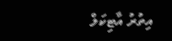އިތުރު އާޓިކަލް